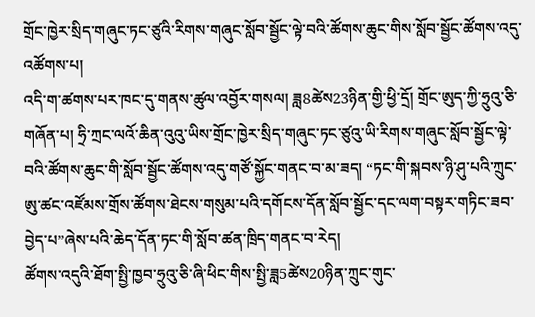གྲོང་ཁྱེར་སྲིད་གཞུང་ཏང་ཙུའི་རིགས་གཞུང་སློབ་སྦྱོང་ལྟེ་བའི་ཚོགས་ཆུང་གིས་སློབ་སྦྱོང་ཚོགས་འདུ་འཚོགས་པ།
འདི་ག་ཚགས་པར་ཁང་དུ་གནས་ཚུལ་འབྱོར་གསལ། ཟླ8ཚེས23ཉིན་གྱི་ཕྱི་དྲོ། གྲོང་ཨུད་ཀྱི་ཧྲུའུ་ཅི་གཞོན་པ། ཧྲི་ཀྲང་ལའོ་ཆིན་འུའུ་ཡིས་གྲོང་ཁྱེར་སྲིད་གཞུང་ཏང་ཙུའུ་ཡི་རིགས་གཞུང་སློབ་སྦྱོང་ལྟེ་བའི་ཚོགས་ཆུང་གི་སློབ་སྦྱོང་ཚོགས་འདུ་གཙོ་སྐྱོང་གནང་བ་མ་ཟད། “ཏང་གི་སྐབས་ཉི་ཤུ་པའི་ཀྲུང་ཨུ་ཚང་འཛོམས་གྲོས་ཚོགས་ཐེངས་གསུམ་པའི་དགོངས་དོན་སློབ་སྦྱོང་དང་ལག་བསྟར་གཏིང་ཟབ་བྱེད་པ”ཞེས་པའི་ཆེད་དོན་ཏང་གི་སློབ་ཚན་ཁྲིད་གནང་བ་རེད།
ཚོགས་འདུའི་ཐོག་སྤྱི་ཁྱབ་ཧྲུའུ་ཅི་ཞི་ཕིང་གིས་སྤྱི་ཟླ5ཚེས20ཉིན་ཀྲུང་གུང་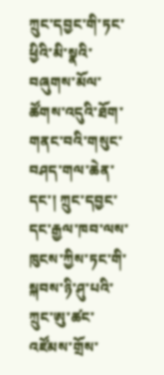ཀྲུང་དབྱང་གི་ཏང་ཕྱིའི་མི་སྣའི་བཞུགས་མོལ་ཚོགས་འདུའི་ཐོག་གནང་བའི་གསུང་བཤད་གལ་ཆེན་དང་། ཀྲུང་དབྱང་དང་རྒྱལ་ཁབ་ལས་ཁུངས་ཀྱིས་ཏང་གི་སྐབས་ཉི་ཤུ་པའི་ཀྲུང་ཨུ་ཚང་འཛོམས་གྲོས་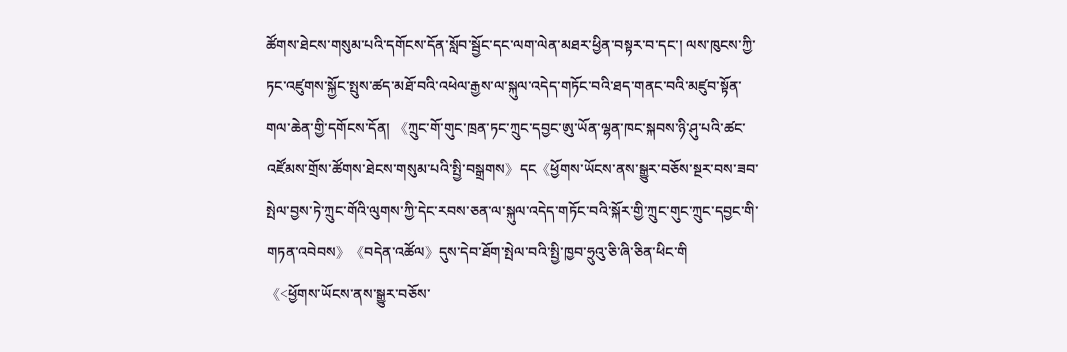ཚོགས་ཐེངས་གསུམ་པའི་དགོངས་དོན་སློབ་སྦྱོང་དང་ལག་ལེན་མཐར་ཕྱིན་བསྟར་བ་དང་། ལས་ཁུངས་ཀྱི་ཏང་འཛུགས་སྐྱོང་སྤུས་ཚད་མཐོ་བའི་འཕེལ་རྒྱས་ལ་སྐུལ་འདེད་གཏོང་བའི་ཐད་གནང་བའི་མཛུབ་སྟོན་གལ་ཆེན་གྱི་དགོངས་དོན། 《ཀྲུང་གོ་གུང་ཁྲན་ཏང་ཀྲུང་དབྱང་ཨུ་ཡོན་ལྷན་ཁང་སྐབས་ཉི་ཤུ་པའི་ཚང་འཛོམས་གྲོས་ཚོགས་ཐེངས་གསུམ་པའི་སྤྱི་བསྒྲགས》དང《ཕྱོགས་ཡོངས་ནས་སྒྱུར་བཅོས་སྔར་བས་ཟབ་སྤེལ་བྱས་ཏེ་ཀྲུང་གོའི་ལུགས་ཀྱི་དེང་རབས་ཅན་ལ་སྐུལ་འདེད་གཏོང་བའི་སྐོར་གྱི་ཀྲུང་གུང་ཀྲུང་དབྱང་གི་གཏན་འབེབས》《བདེན་འཚོལ》དུས་དེབ་ཐོག་སྤེལ་བའི་སྤྱི་ཁྱབ་ཧྲུའུ་ཅི་ཞི་ཅིན་ཕིང་གི
《<ཕྱོགས་ཡོངས་ནས་སྒྱུར་བཅོས་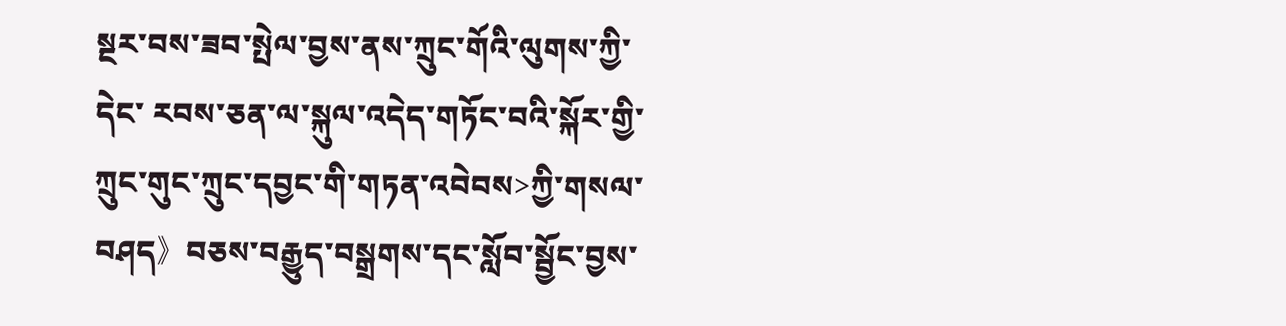སྔར་བས་ཟབ་སྤེལ་བྱས་ནས་ཀྲུང་གོའི་ལུགས་ཀྱི་དེང་ རབས་ཅན་ལ་སྐུལ་འདེད་གཏོང་བའི་སྐོར་གྱི་ཀྲུང་གུང་ཀྲུང་དབྱང་གི་གཏན་འབེབས>ཀྱི་གསལ་བཤད》བཅས་བརྒྱུད་བསྒྲགས་དང་སློབ་སྦྱོང་བྱས་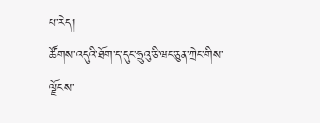པ་རེད།
ཚོགས་འདུའི་ཐོག་ད་དུང་ཧྲུའུ་ཅི་ཝང་ཅུན་ཀྲེང་གིས་ལྗོངས་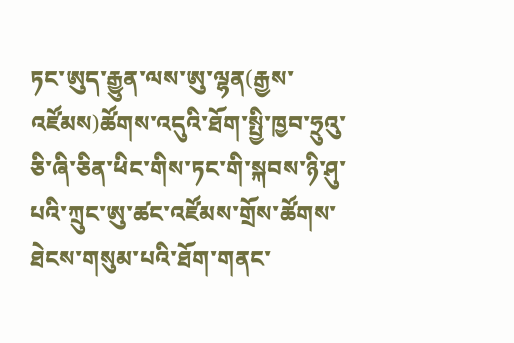ཏང་ཨུད་རྒྱུན་ལས་ཨུ་ལྷན(རྒྱས་འཛོམས)ཚོགས་འདུའི་ཐོག་སྤྱི་ཁྱབ་ཧྲུའུ་ཅི་ཞི་ཅིན་ཕིང་གིས་ཏང་གི་སྐབས་ཉི་ཤུ་པའི་ཀྲུང་ཨུ་ཚང་འཛོམས་གྲོས་ཚོགས་ཐེངས་གསུམ་པའི་ཐོག་གནང་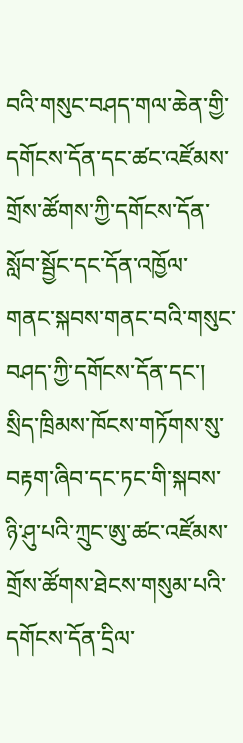བའི་གསུང་བཤད་གལ་ཆེན་གྱི་དགོངས་དོན་དང་ཚང་འཛོམས་གྲོས་ཚོགས་ཀྱི་དགོངས་དོན་སློབ་སྦྱོང་དང་དོན་འཁྱོལ་གནང་སྐབས་གནང་བའི་གསུང་བཤད་ཀྱི་དགོངས་དོན་དང་། སྲིད་ཁྲིམས་ཁོངས་གཏོགས་སུ་བརྟག་ཞིབ་དང་ཏང་གི་སྐབས་ཉི་ཤུ་པའི་ཀྲུང་ཨུ་ཚང་འཛོམས་གྲོས་ཚོགས་ཐེངས་གསུམ་པའི་དགོངས་དོན་དྲིལ་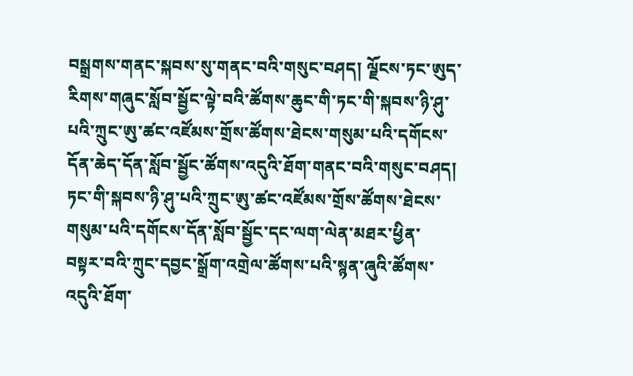བསྒྲགས་གནང་སྐབས་སུ་གནང་བའི་གསུང་བཤད། ལྗོངས་ཏང་ཨུད་རིགས་གཞུང་སློབ་སྦྱོང་ལྟེ་བའི་ཚོགས་ཆུང་གི་ཏང་གི་སྐབས་ཉི་ཤུ་པའི་ཀྲུང་ཨུ་ཚང་འཛོམས་གྲོས་ཚོགས་ཐེངས་གསུམ་པའི་དགོངས་དོན་ཆེད་དོན་སློབ་སྦྱོང་ཚོགས་འདུའི་ཐོག་གནང་བའི་གསུང་བཤད། ཏང་གི་སྐབས་ཉི་ཤུ་པའི་ཀྲུང་ཨུ་ཚང་འཛོམས་གྲོས་ཚོགས་ཐེངས་གསུམ་པའི་དགོངས་དོན་སློབ་སྦྱོང་དང་ལག་ལེན་མཐར་ཕྱིན་བསྟར་བའི་ཀྲུང་དབྱང་སྒྲོག་འགྲེལ་ཚོགས་པའི་སྙན་ཞུའི་ཚོགས་འདུའི་ཐོག་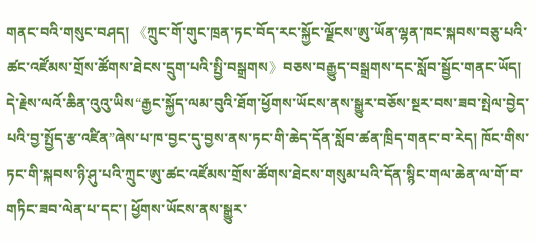གནང་བའི་གསུང་བཤད། 《ཀྲུང་གོ་གུང་ཁྲན་ཏང་བོད་རང་སྐྱོང་ལྗོངས་ཨུ་ཡོན་ལྷན་ཁང་སྐབས་བཅུ་པའི་ཚང་འཛོམས་གྲོས་ཚོགས་ཐེངས་དྲུག་པའི་སྤྱི་བསྒྲགས》བཅས་བརྒྱུད་བསྒྲགས་དང་སློབ་སྦྱོང་གནང་ཡོད།
དེ་རྗེས་ལའོ་ཆིན་འུའུ་ཡིས“རྒྱང་སྐྱོད་ལམ་བུའི་ཐོག་ཕྱོགས་ཡོངས་ནས་སྒྱུར་བཅོས་སྔར་བས་ཟབ་སྤེལ་བྱེད་པའི་བྱ་སྤྱོད་རྩ་འཛིན”ཞེས་པ་ཁ་བྱང་དུ་བྱས་ནས་ཏང་གི་ཆེད་དོན་སློབ་ཚན་ཁྲིད་གནང་བ་རེད། ཁོང་གིས་ཏང་གི་སྐབས་ཉི་ཤུ་པའི་ཀྲུང་ཨུ་ཚང་འཛོམས་གྲོས་ཚོགས་ཐེངས་གསུམ་པའི་དོན་སྙིང་གལ་ཆེན་ལ་གོ་བ་གཏིང་ཟབ་ལེན་པ་དང་། ཕྱོགས་ཡོངས་ནས་སྒྱུར་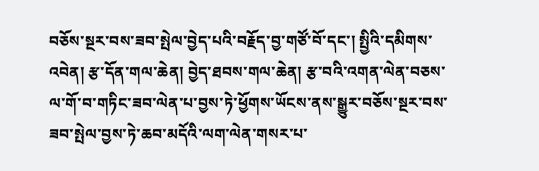བཅོས་སྔར་བས་ཟབ་སྤེལ་བྱེད་པའི་བརྗོད་བྱ་གཙོ་བོ་དང་། སྤྱིའི་དམིགས་འབེན། རྩ་དོན་གལ་ཆེན། བྱེད་ཐབས་གལ་ཆེན། རྩ་བའི་འགན་ལེན་བཅས་ལ་གོ་བ་གཏིང་ཟབ་ལེན་པ་བྱས་ཏེ་ཕྱོགས་ཡོངས་ནས་སྒྱུར་བཅོས་སྔར་བས་ཟབ་སྤེལ་བྱས་ཏེ་ཆབ་མདོའི་ལག་ལེན་གསར་པ་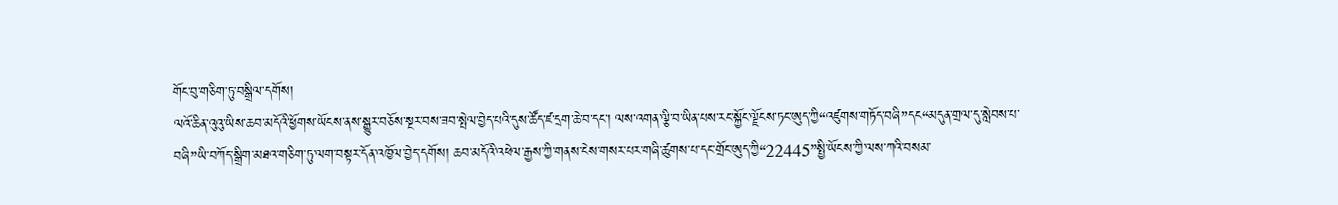གོང་བུ་གཅིག་ཏུ་བསྒྲིལ་དགོས།
ལའོ་ཆིན་འུའུ་ཡིས་ཆབ་མདོའི་ཕྱོགས་ཡོངས་ནས་སྒྱུར་བཅོས་སྔར་བས་ཟབ་སྤེལ་བྱེད་པའི་དུས་ཚོད་ཛ་དྲག་ཆེ་བ་དང་། ལས་འགན་ལྕི་བ་ཡིན་པས་རང་སྐྱོང་ལྗོངས་ཏང་ཨུད་ཀྱི“འཛུགས་གཏོད་བཞི”དང“མདུན་གྲལ་དུ་སླེབས་པ་བཞི”ཡི་བཀོད་སྒྲིག་མཐའ་གཅིག་ཏུ་ལག་བསྟར་དོན་འཁྱོལ་བྱེད་དགོས། ཆབ་མདོའི་འཕེལ་རྒྱས་ཀྱི་གནས་ངེས་གསར་པར་གཞི་ཚུགས་པ་དང་གྲོང་ཨུད་ཀྱི“22445”སྤྱི་ཡོངས་ཀྱི་ལས་ཀའི་བསམ་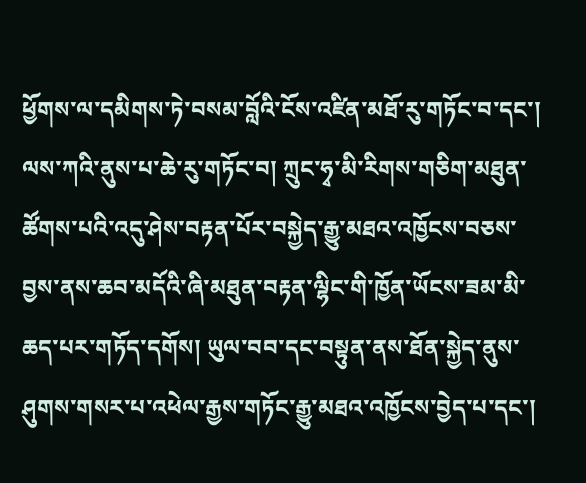ཕྱོགས་ལ་དམིགས་ཏེ་བསམ་བློའི་ངོས་འཛིན་མཐོ་རུ་གཏོང་བ་དང་། ལས་ཀའི་ནུས་པ་ཆེ་རུ་གཏོང་བ། ཀྲུང་ཧྭ་མི་རིགས་གཅིག་མཐུན་ཚོགས་པའི་འདུ་ཤེས་བརྟན་པོར་བསྐྱེད་རྒྱུ་མཐའ་འཁྱོངས་བཅས་བྱས་ནས་ཆབ་མདོའི་ཞི་མཐུན་བརྟན་ལྷིང་གི་ཁྱོན་ཡོངས་ཟམ་མི་ཆད་པར་གཏོད་དགོས། ཡུལ་བབ་དང་བསྟུན་ནས་ཐོན་སྐྱེད་ནུས་ཤུགས་གསར་པ་འཕེལ་རྒྱས་གཏོང་རྒྱུ་མཐའ་འཁྱོངས་བྱེད་པ་དང་།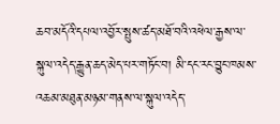ཆབ་མདོའི་དཔལ་འབྱོར་སྤུས་ཚད་མཐོ་བའི་འཕེལ་རྒྱས་ལ་སྐུལ་འདེད་རྒྱུན་ཆད་མེད་པར་གཏོང་བ། མི་དང་རང་བྱུང་ཁམས་འཆམ་མཐུན་མཉམ་གནས་ལ་སྐུལ་འདེད་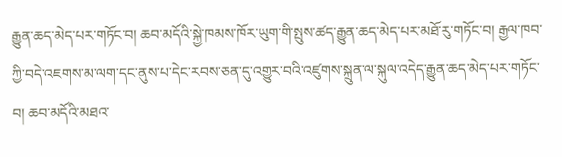རྒྱུན་ཆད་མེད་པར་གཏོང་བ། ཆབ་མདོའི་སྐྱེ་ཁམས་ཁོར་ཡུག་གི་སྤུས་ཚད་རྒྱུན་ཆད་མེད་པར་མཐོ་རུ་གཏོང་བ། རྒྱལ་ཁབ་ཀྱི་བདེ་འཇགས་མ་ལག་དང་ནུས་པ་དེང་རབས་ཅན་དུ་འགྱུར་བའི་འཛུགས་སྐྲུན་ལ་སྐུལ་འདེད་རྒྱུན་ཆད་མེད་པར་གཏོང་བ། ཆབ་མདོའི་མཐའ་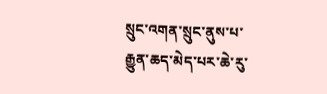སྲུང་འགན་སྲུང་ནུས་པ་རྒྱུན་ཆད་མེད་པར་ཆེ་རུ་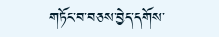གཏོང་བ་བཅས་བྱེད་དགོས་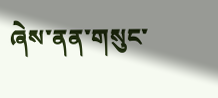ཞེས་ནན་གསུང་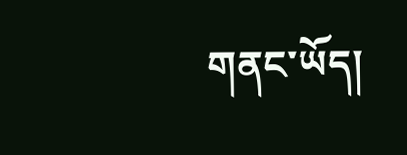གནང་ཡོད།